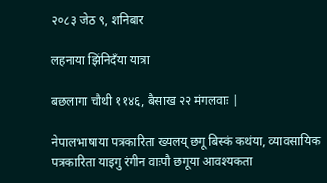२०८३ जेठ ९, शनिबार

लहनाया झिंनिदँया यात्रा

बछलागा चौथी ११४६, बैसाख २२ मंगलवाः |

नेपालभाषाया पत्रकारिता ख्यलय् छगू बिस्कं कथंया, व्यावसायिक पत्रकारिता याइगु रंगीन वाःपौ छगूया आवश्यकता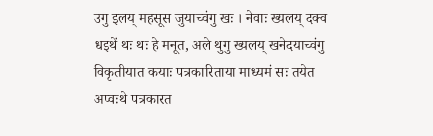उगु इलय् महसूस जुयाच्वंगु खः । नेवाः ख्यलय् दक्व धइथें थः थः हे मनूत, अले थुगु ख्यलय् खनेदयाच्वंगु विकृतीयात कयाः पत्रकारिताया माध्यमं सः तयेत अप्वःथे पत्रकारत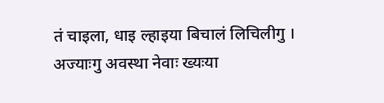तं चाइला, धाइ ल्हाइया बिचालं लिचिलीगु । अज्याःगु अवस्था नेवाः ख्यःया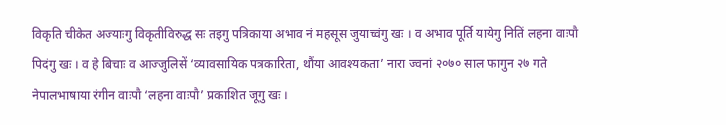विकृति चीकेत अज्याःगु विकृतीविरुद्ध सः तइगु पत्रिकाया अभाव नं महसूस जुयाच्वंगु खः । व अभाव पूर्ति यायेगु नितिं लहना वाःपौ पिदंगु खः । व हे बिचाः व आज्जुलिसें ‘व्यावसायिक पत्रकारिता, थौंया आवश्यकता’ नारा ज्वनां २०७० साल फागुन २७ गते नेपालभाषाया रंगीन वाःपौ ‘लहना वाःपौ’ प्रकाशित जूगु खः ।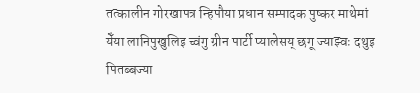तत्कालीन गोरखापत्र न्हिपौया प्रधान सम्पादक पुष्कर माथेमां येँया लानिपुखुलिइ च्वंगु ग्रीन पार्टी प्यालेसय् छगू ज्याझ्वः दथुइ पितब्बज्या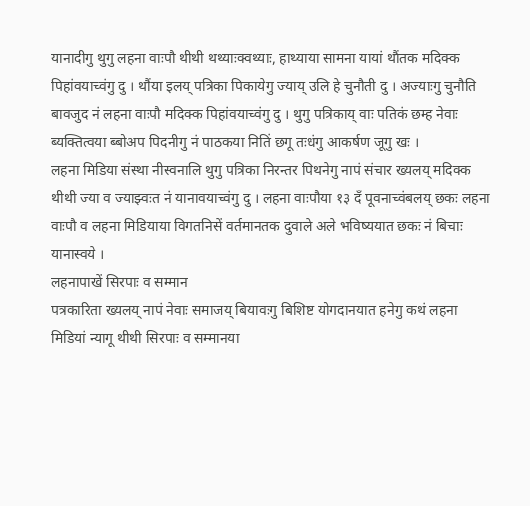यानादीगु थुगु लहना वाःपौ थीथी थथ्याःक्वथ्याः, हाथ्याया सामना यायां थौंतक मदिक्क पिहांवयाच्वंगु दु । थौंया इलय् पत्रिका पिकायेगु ज्याय् उलि हे चुनौती दु । अज्याःगु चुनौति बावजुद नं लहना वाःपौ मदिक्क पिहांवयाच्वंगु दु । थुगु पत्रिकाय् वाः पतिकं छम्ह नेवाः ब्यक्तित्वया ब्बोअप पिदनीगु नं पाठकया नितिं छगू तःधंगु आकर्षण जूगु खः ।
लहना मिडिया संस्था नीस्वनालि थुगु पत्रिका निरन्तर पिथनेगु नापं संचार ख्यलय् मदिक्क थीथी ज्या व ज्याझ्वःत नं यानावयाच्वंगु दु । लहना वाःपौया १३ दँ पूवनाच्वंबलय् छकः लहना वाःपौ व लहना मिडियाया विगतनिसें वर्तमानतक दुवाले अले भविष्ययात छकः नं बिचाः यानास्वये ।
लहनापाखें सिरपाः व सम्मान
पत्रकारिता ख्यलय् नापं नेवाः समाजय् बियावःगु बिशिष्ट योगदानयात हनेगु कथं लहना मिडियां न्यागू थीथी सिरपाः व सम्मानया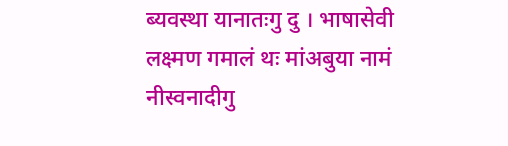ब्यवस्था यानातःगु दु । भाषासेवी लक्ष्मण गमालं थः मांअबुया नामं नीस्वनादीगु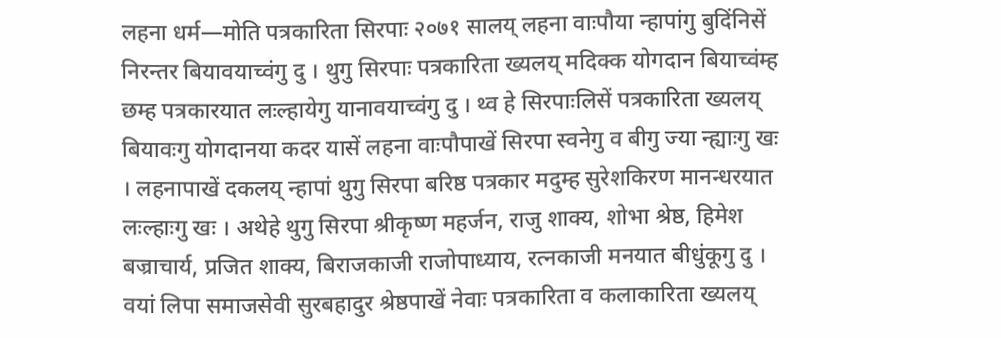लहना धर्म—मोति पत्रकारिता सिरपाः २०७१ सालय् लहना वाःपौया न्हापांगु बुदिंनिसें निरन्तर बियावयाच्वंगु दु । थुगु सिरपाः पत्रकारिता ख्यलय् मदिक्क योगदान बियाच्वंम्ह छम्ह पत्रकारयात लःल्हायेगु यानावयाच्वंगु दु । थ्व हे सिरपाःलिसें पत्रकारिता ख्यलय् बियावःगु योगदानया कदर यासें लहना वाःपौपाखें सिरपा स्वनेगु व बीगु ज्या न्ह्याःगु खः । लहनापाखें दकलय् न्हापां थुगु सिरपा बरिष्ठ पत्रकार मदुम्ह सुरेशकिरण मानन्धरयात लःल्हाःगु खः । अथेहे थुगु सिरपा श्रीकृष्ण महर्जन, राजु शाक्य, शोभा श्रेष्ठ, हिमेश बज्राचार्य, प्रजित शाक्य, बिराजकाजी राजोपाध्याय, रत्नकाजी मनयात बीधुंकूगु दु ।
वयां लिपा समाजसेवी सुरबहादुर श्रेष्ठपाखें नेवाः पत्रकारिता व कलाकारिता ख्यलय्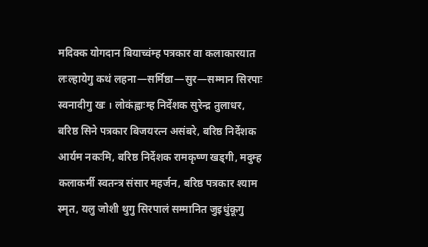मदिक्क योगदान बियाच्वंम्ह पत्रकार वा कलाकारयात लःल्हायेगु कथं लहना—सर्मिष्ठा—सुर—सम्मान सिरपाः स्वनादीगु खः । लोकंह्वाःम्ह निर्देशक सुरेन्द्र तुलाधर, बरिष्ठ सिने पत्रकार बिजयरत्न असंबरे, बरिष्ठ निर्देशक आर्यम नकःमि, बरिष्ठ निर्देशक रामकृष्ण खड्गी, मदुम्ह कलाकर्मी स्वतन्त्र संसार महर्जन, बरिष्ठ पत्रकार श्याम स्मृत, यलु जोशी थुगु सिरपालं सम्मानित जुइधुंकूगु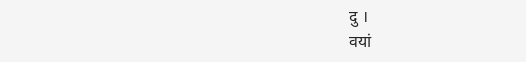दु ।
वयां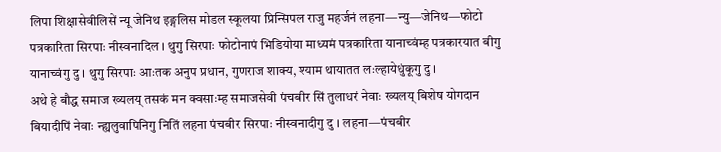लिपा शिक्षासेवीलिसें न्यू जेनिथ इङ्गलिस मोडल स्कूलया प्रिन्सिपल राजु महर्जनं लहना—न्यु—जेनिथ—फोटो पत्रकारिता सिरपाः नीस्वनादिल । थुगु सिरपाः फोटोनापं भिडियोया माध्यमं पत्रकारिता यानाच्वंम्ह पत्रकारयात बीगु यानाच्वंगु दु । थुगु सिरपाः आःतक अनुप प्रधान, गुणराज शाक्य, श्याम थायातत लःल्हायेधुंकूगु दु ।
अथे हे बौद्ध समाज ख्यलय् तसकं मन क्वसाःम्ह समाजसेवी पंचबीर सिं तुलाधरं नेवाः ख्यलय् बिशेष योगदान बियादीपिं नेवाः न्ह्यलुवापिनिगु नितिं लहना पंचबीर सिरपाः नीस्वनादीगु दु । लहना—पंचबीर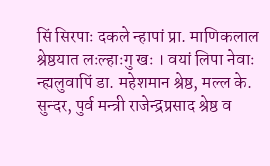सिं सिरपाः दकले न्हापां प्रा. माणिकलाल श्रेष्ठयात लःल्हाःगु खः । वयां लिपा नेवाः न्ह्यलुवापिं डा. महेशमान श्रेष्ठ, मल्ल के. सुन्दर, पुर्व मन्त्री राजेन्द्रप्रसाद श्रेष्ठ व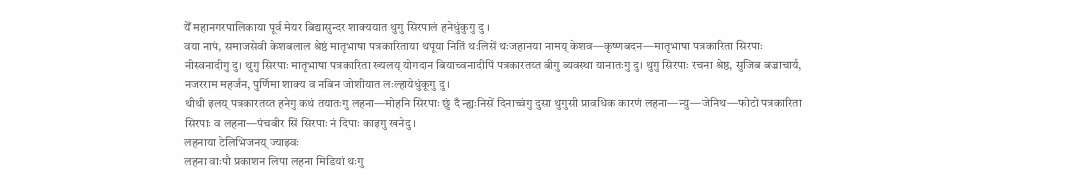येँ महानगरपालिकाया पूर्व मेयर बिद्यासुन्दर शाक्ययात थुगु सिरपालं हनेधुंकुगु दु ।
वया नापं, समाजसेवी केशबलाल श्रेष्ठं मातृभाषा पत्रकारिताया थपूया नितिं थःलिसें थःजहानया नामय् केशव—कृष्णबदन—मातृभाषा पत्रकारिता सिरपाः नीस्वनादीगु दु। थुगु सिरपाः मातृभाषा पत्रकारिता ख्यलय् योगदान बियाच्वनादीपिं पत्रकारतय्त बीगु ब्यवस्था यानातःगु दु। थुगु सिरपाः रचना श्रेष्ठ, सुजिब बज्राचार्य, नजरराम महर्जन, पुर्णिमा शाक्य व नबिन जोशीयात लःल्हायेधुंकूगु दु ।
थीथी इलय् पत्रकारतय्त हनेगु कथं तयातःगु लहना—मोहनि सिरपाः छुं दँ न्ह्यःनिसें दिनाच्वंगु दुसा थुगुसी प्रावधिक कारणं लहना—न्यु—जेनिथ—फोटो पत्रकारिता सिरपाः व लहना—पंचबीर सिं सिरपाः नं दिपाः काइगु खनेदु ।
लहनाया टेलिभिजनय् ज्याझ्वः
लहना वाःपौ प्रकाशन लिपा लहना मिडियां थःगु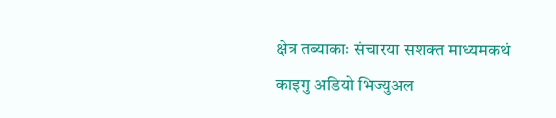क्षेत्र तब्याकाः संचारया सशक्त माध्यमकथं काइगु अडियो भिज्युअल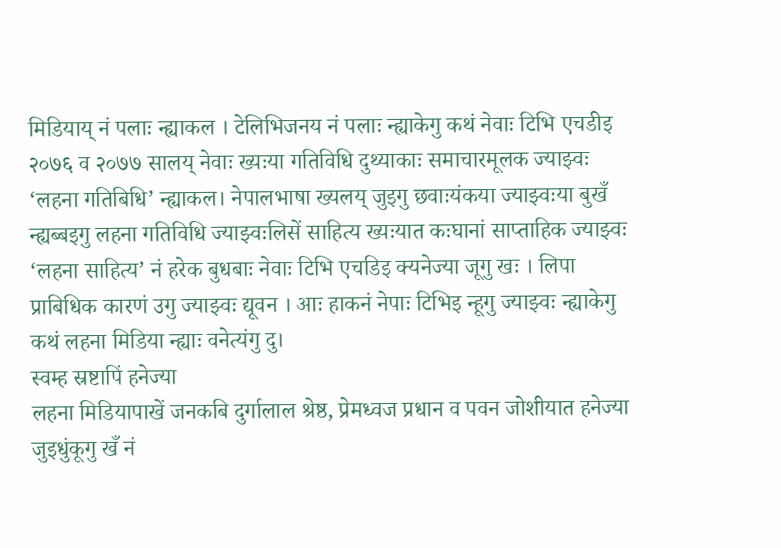मिडियाय् नं पलाः न्ह्याकल । टेलिभिजनय नं पलाः न्ह्याकेगु कथं नेवाः टिभि एचडीइ २०७६ व २०७७ सालय् नेवाः ख्यःया गतिविधि दुथ्याकाः समाचारमूलक ज्याझ्वः ‘लहना गतिबिधि’ न्ह्याकल। नेपालभाषा ख्यलय् जुइगु छवाःयंकया ज्याझ्वःया बुखँ न्ह्यब्बइगु लहना गतिविधि ज्याझ्वःलिसें साहित्य ख्यःयात कःघानां साप्ताहिक ज्याझ्वः ‘लहना साहित्य’ नं हरेक बुधबाः नेवाः टिभि एचडिइ क्यनेज्या जूगु खः । लिपा प्राबिधिक कारणं उगु ज्याझ्वः द्यूवन । आः हाकनं नेपाः टिभिइ न्हूगु ज्याझ्वः न्ह्याकेगु कथं लहना मिडिया न्ह्याः वनेत्यंगु दु।
स्वम्ह स्रष्टापिं हनेज्या
लहना मिडियापाखें जनकबि दुर्गालाल श्रेष्ठ, प्रेमध्वज प्रधान व पवन जोशीयात हनेज्या जुइधुंकूगु खँ नं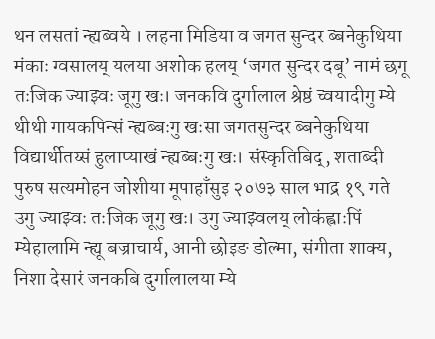थन लसतां न्ह्यब्वये । लहना मिडिया व जगत सुन्दर ब्बनेकुथिया मंकाः ग्वसालय् यलया अशोक हलय् ‘जगत सुन्दर दबू’ नामं छगू तःजिक ज्याझ्वः जूगु खः। जनकवि दुर्गालाल श्रेष्ठं च्वयादीगु म्ये थीथी गायकपिन्सं न्ह्यब्बःगु खःसा जगतसुन्दर ब्बनेकुथिया विद्यार्थीतय्सं हुलाप्याखं न्ह्यब्बःगु खः। संस्कृतिबिद्, शताब्दी पुरुष सत्यमोहन जोशीया मूपाहाँसुइ २०७३ साल भाद्र १९ गते उगु ज्याझ्वः तःजिक जूगु खः। उगु ज्याझ्वलय् लोकंह्वाःपिं म्येहालामि न्ह्यू बज्राचार्य, आनी छोइङ डोल्मा, संगीता शाक्य, निशा देसारं जनकबि दुर्गालालया म्ये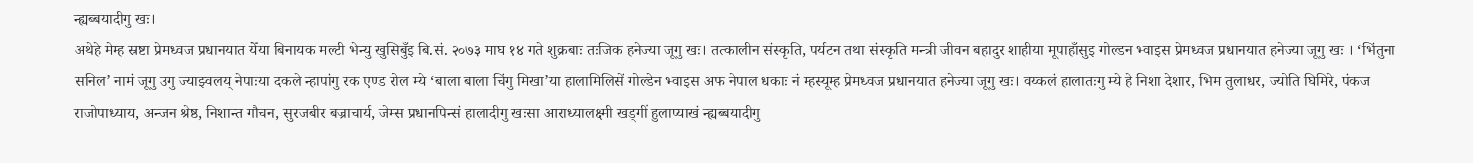न्ह्यब्बयादीगु खः।
अथेहे मेम्ह स्रष्टा प्रेमध्वज प्रधानयात येँया बिनायक मल्टी भेन्यु खुसिबुँइ बि.सं. २०७३ माघ १४ गते शुक्रबाः तःजिक हनेज्या जूगु खः। तत्कालीन संस्कृति, पर्यटन तथा संस्कृति मन्त्री जीवन बहादुर शाहीया मूपाहाँसुइ गोल्डन भ्वाइस प्रेमध्वज प्रधानयात हनेज्या जूगु खः । ‘भिंतुना सनिल’ नामं जूगु उगु ज्याझ्वलय् नेपाःया दकले न्हापांगु रक एण्ड रोल म्ये ‘बाला बाला चिंगु मिखा’या हालामिलिसें गोल्डेन भ्वाइस अफ नेपाल धकाः नं म्हस्यूम्ह प्रेमध्वज प्रधानयात हनेज्या जूगु खः। वय्कलं हालातःगु म्ये हे निशा देशार, भिम तुलाधर, ज्योति घिमिरे, पंकज राजोपाध्याय, अन्जन श्रेष्ठ, निशान्त गौचन, सुरजबीर बज्राचार्य, जेम्स प्रधानपिन्सं हालादीगु खःसा आराध्यालक्ष्मी खड्गीं हुलाप्याखं न्ह्यब्बयादीगु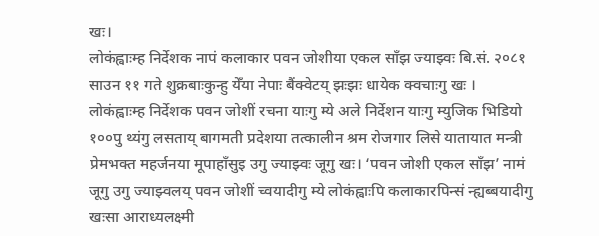खः।
लोकंह्वाःम्ह निर्देशक नापं कलाकार पवन जोशीया एकल साँझ ज्याझ्वः बि.सं. २०८१ साउन ११ गते शुक्रबाःकुन्हु येँया नेपाः बैंक्वेटय् झःझः धायेक क्वचाःगु खः । लोकंह्वाःम्ह निर्देशक पवन जोशीं रचना याःगु म्ये अले निर्देशन याःगु म्युजिक भिडियो १००पु थ्यंगु लसताय् बागमती प्रदेशया तत्कालीन श्रम रोजगार लिसे यातायात मन्त्री प्रेमभक्त महर्जनया मूपाहाँसुइ उगु ज्याझ्वः जूगु खः। ‘पवन जोशी एकल साँझ’ नामं जूगु उगु ज्याझ्वलय् पवन जोशीं च्वयादीगु म्ये लोकंह्वाःपि कलाकारपिन्सं न्ह्यब्बयादीगु खःसा आराध्यलक्ष्मी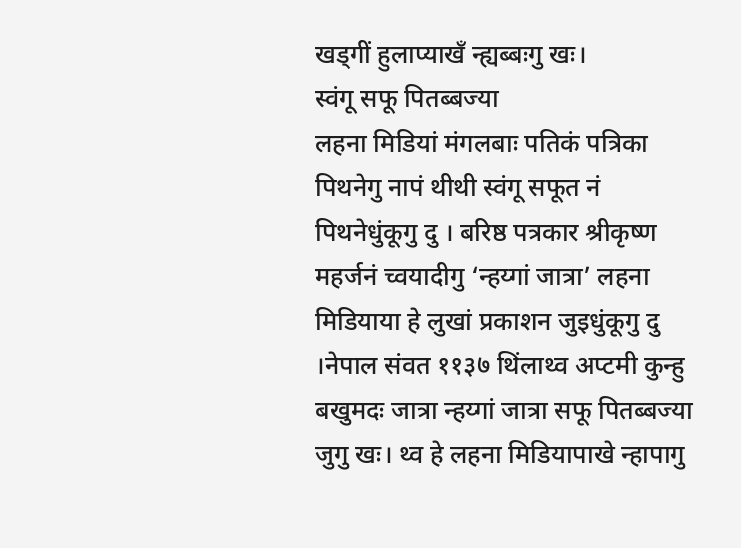खड्गीं हुलाप्याखँ न्ह्यब्बःगु खः।
स्वंगू सफू पितब्बज्या
लहना मिडियां मंगलबाः पतिकं पत्रिका पिथनेगु नापं थीथी स्वंगू सफूत नं पिथनेधुंकूगु दु । बरिष्ठ पत्रकार श्रीकृष्ण महर्जनं च्वयादीगु ‘न्हय्गां जात्रा’ लहना मिडियाया हे लुखां प्रकाशन जुइधुंकूगु दु ।नेपाल संवत ११३७ थिंलाथ्व अप्टमी कुन्हु बखुमदः जात्रा न्हय्गां जात्रा सफू पितब्बज्या जुगु खः। थ्व हे लहना मिडियापाखे न्हापागु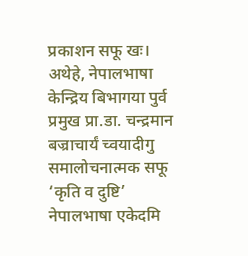प्रकाशन सफू खः।
अथेहे, नेपालभाषा केन्द्रिय बिभागया पुर्व प्रमुख प्रा.डा. चन्द्रमान बज्राचार्यं च्वयादीगु समालोचनात्मक सफू ‘कृति व दुष्टि’ नेपालभाषा एकेदमि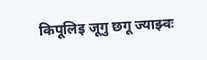किपूलिइ जूगु छगू ज्याझ्वः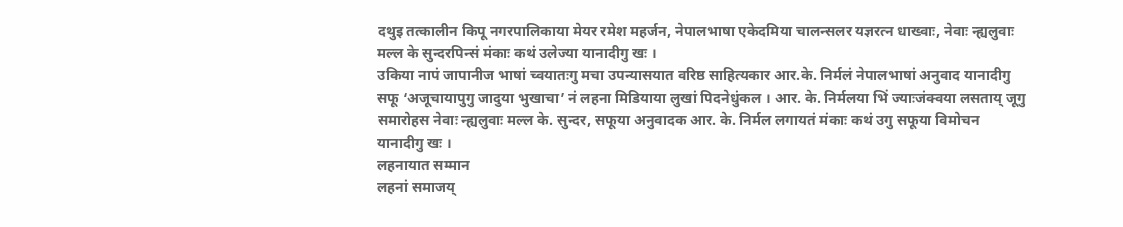दथुइ तत्कालीन किपू नगरपालिकाया मेयर रमेश महर्जन, नेपालभाषा एकेदमिया चालन्सलर यज्ञरत्न धाख्वाः, नेवाः न्ह्यलुवाः मल्ल के सुन्दरपिन्सं मंकाः कथं उलेज्या यानादीगु खः ।
उकिया नापं जापानीज भाषां च्वयातःगु मचा उपन्यासयात वरिष्ठ साहित्यकार आर.के. निर्मलं नेपालभाषां अनुवाद यानादीगु सफू ‘अजूचायापुगु जादुया भुखाचा’ नं लहना मिडियाया लुखां पिदनेधुंकल । आर. के. निर्मलया भिं ज्याःजंक्वया लसताय् जूगु समारोहस नेवाः न्ह्यलुवाः मल्ल के. सुन्दर, सफूया अनुवादक आर. के. निर्मल लगायतं मंकाः कथं उगु सफूया विमोचन यानादीगु खः ।
लहनायात सम्मान
लहनां समाजय्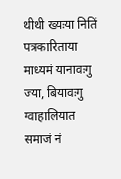थीथी ख्यःया नितिं पत्रकारिताया माध्यमं यानावःगु ज्या, बियावःगु ग्वाहालियात समाजं नं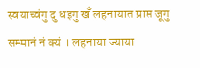स्वयाच्वंगु दु धइगु खँ लहनायात प्राप्त जूगु सम्मानं नं क्यं । लहनाया ज्याया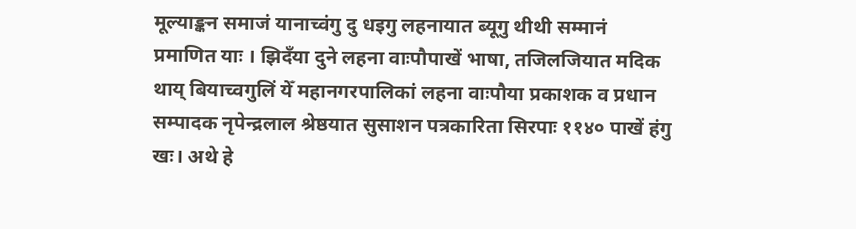मूल्याङ्कन समाजं यानाच्वंगु दु धइगु लहनायात ब्यूगु थीथी सम्मानं प्रमाणित याः । झिदँया दुने लहना वाःपौपाखें भाषा, तजिलजियात मदिक थाय् बियाच्वगुलिं येँ महानगरपालिकां लहना वाःपौया प्रकाशक व प्रधान सम्पादक नृपेन्द्रलाल श्रेष्ठयात सुसाशन पत्रकारिता सिरपाः ११४० पाखें हंगु खः। अथे हे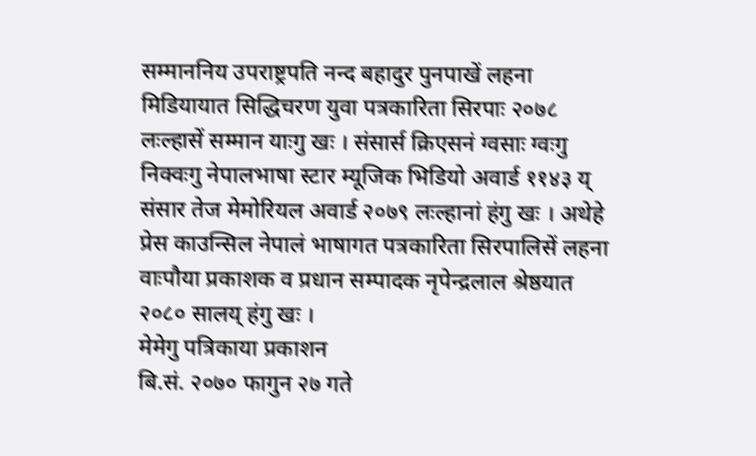सम्माननिय उपराष्ट्रपति नन्द बहादुर पुनपाखें लहना मिडियायात सिद्धिचरण युवा पत्रकारिता सिरपाः २०७८ लःल्हासें सम्मान याःगु खः । संसार्स क्रिएसनं ग्वसाः ग्वःगु निक्वःगु नेपालभाषा स्टार म्यूजिक भिडियो अवार्ड ११४३ य् संसार तेज मेमोरियल अवार्ड २०७९ लःल्हानां हंगु खः । अथेहे प्रेस काउन्सिल नेपालं भाषागत पत्रकारिता सिरपालिसें लहना वाःपौया प्रकाशक व प्रधान सम्पादक नृपेन्द्रलाल श्रेष्ठयात २०८० सालय् हंगु खः ।
मेमेगु पत्रिकाया प्रकाशन
बि.सं. २०७० फागुन २७ गते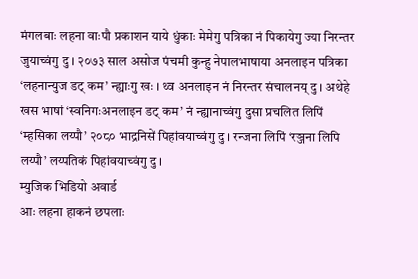मंगलबाः लहना वाःपौ प्रकाशन याये धुंकाः मेमेगु पत्रिका नं पिकायेगु ज्या निरन्तर जुयाच्वंगु दु । २०७३ साल असोज पंचमी कुन्हु नेपालभाषाया अनलाइन पत्रिका ‘लहनान्युज डट् कम’ न्ह्याःगु खः । थ्व अनलाइन नं निरन्तर संचालनय् दु । अथेहे खस भाषां ‘स्वनिगःअनलाइन डट् कम’ नं न्ह्यानाच्वंगु दुसा प्रचलित लिपिं ‘म्हसिका लय्पौ’ २०८० भाद्रनिसें पिहांवयाच्वंगु दु । रन्जना लिपिं ‘रञ्जना लिपि लय्पौ’ लय्पतिकं पिहांवयाच्वंगु दु ।
म्युजिक भिडियो अवार्ड
आः लहना हाकनं छपलाः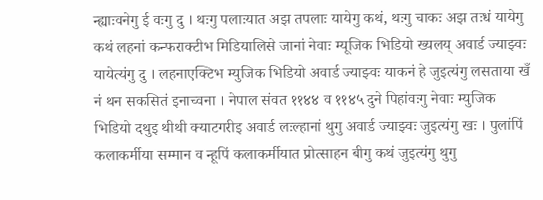न्ह्याःवनेगु ई वःगु दु । थःगु पलाःयात अझ तपलाः यायेगु कथं, थःगु चाकः अझ तःधं यायेगु कथं लहनां कन्फराक्टीभ मिडियालिसे जानां नेवाः म्यूजिक भिडियो ख्यलय् अवार्ड ज्याझ्वः यायेत्यंगु दु । लहनाएक्टिभ म्युजिक भिडियो अवार्ड ज्याझ्वः याकनं हे जुइत्यंगु लसताया खँ नं थन सकसितं इनाच्वना । नेपाल संवत ११४४ व ११४५ दुने पिहांवःगु नेवाः म्युजिक भिडियो दथुइ थीथी क्याटगरीइ अवार्ड लःल्हानां थुगु अवार्ड ज्याझ्वः जुइत्यंगु खः । पुलांपिं कलाकर्मीया सम्मान व न्हूपिं कलाकर्मीयात प्रोत्साहन बीगु कथं जुइत्यंगु थुगु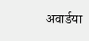अवार्डया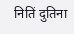नितिं दुतिना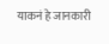याकनं हे जानकारी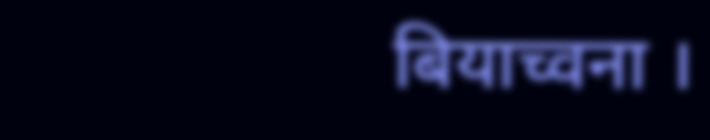बियाच्वना ।